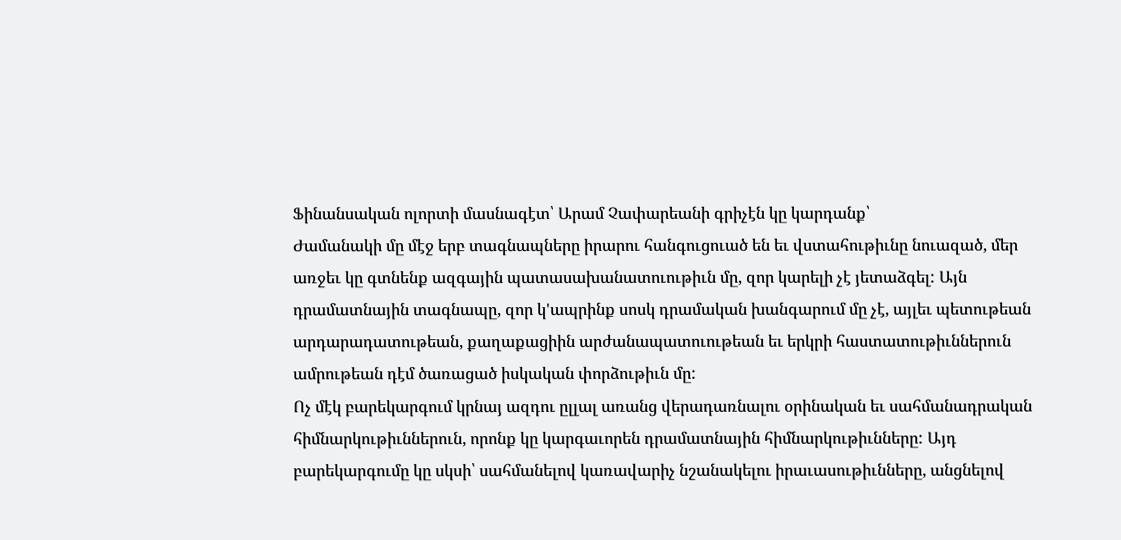Ֆինանսական ոլորտի մասնագէտ՝ Արամ Չափարեանի գրիչէն կը կարդանք՝
Ժամանակի մը մէջ երբ տագնապները իրարու հանգուցուած են եւ վստահութիւնը նուազած, մեր առջեւ կը գտնենք ազգային պատասախանատուութիւն մը, զոր կարելի չէ յետաձգել: Այն դրամատնային տագնապը, զոր կ'ապրինք սոսկ դրամական խանգարում մը չէ, այլեւ պետութեան արդարադատութեան, քաղաքացիին արժանապատուութեան եւ երկրի հաստատութիւններուն ամրութեան դէմ ծառացած իսկական փորձութիւն մը:
Ոչ մէկ բարեկարգում կրնայ ազդու ըլլալ առանց վերադառնալու օրինական եւ սահմանադրական հիմնարկութիւններուն, որոնք կը կարգաւորեն դրամատնային հիմնարկութիւնները: Այդ բարեկարգումը կը սկսի՝ սահմանելով կառավարիչ նշանակելու իրաւասութիւնները, անցնելով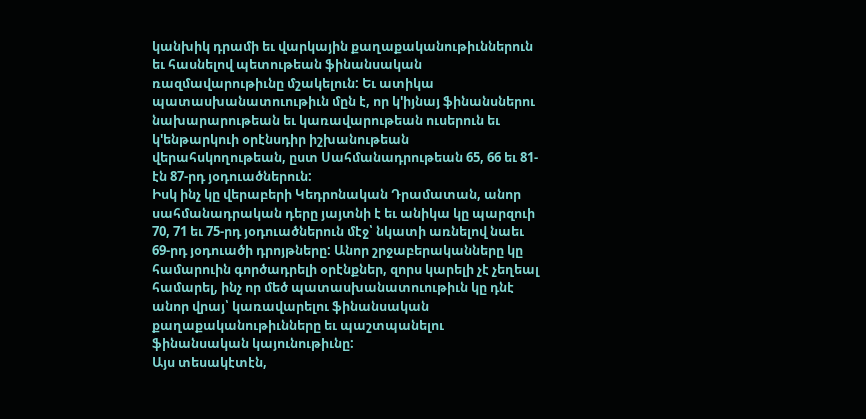կանխիկ դրամի եւ վարկային քաղաքականութիւններուն եւ հասնելով պետութեան ֆինանսական ռազմավարութիւնը մշակելուն: Եւ ատիկա պատասխանատուութիւն մըն է, որ կ'իյնայ ֆինանսներու նախարարութեան եւ կառավարութեան ուսերուն եւ կ'ենթարկուի օրէնսդիր իշխանութեան վերահսկողութեան, ըստ Սահմանադրութեան 65, 66 եւ 81-էն 87-րդ յօդուածներուն:
Իսկ ինչ կը վերաբերի Կեդրոնական Դրամատան, անոր սահմանադրական դերը յայտնի է եւ անիկա կը պարզուի 70, 71 եւ 75-րդ յօդուածներուն մէջ՝ նկատի առնելով նաեւ 69-րդ յօդուածի դրոյթները: Անոր շրջաբերականները կը համարուին գործադրելի օրէնքներ, զորս կարելի չէ չեղեալ համարել, ինչ որ մեծ պատասխանատուութիւն կը դնէ անոր վրայ՝ կառավարելու ֆինանսական քաղաքականութիւնները եւ պաշտպանելու ֆինանսական կայունութիւնը:
Այս տեսակէտէն,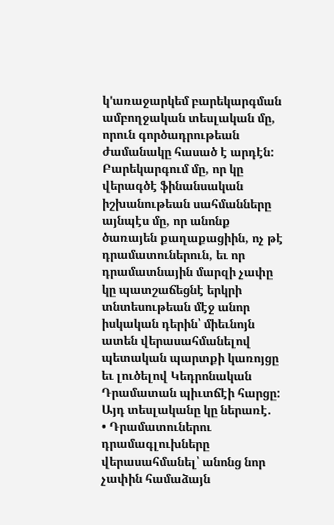կ'առաջարկեմ բարեկարգման ամբողջական տեսլական մը, որուն գործադրութեան ժամանակը հասած է արդէն: Բարեկարգում մը, որ կը վերագծէ ֆինանսական իշխանութեան սահմանները այնպէս մը, որ անոնք ծառայեն քաղաքացիին, ոչ թէ դրամատուներուն, եւ որ դրամատնային մարզի չափը կը պատշաճեցնէ երկրի տնտեսութեան մէջ անոր իսկական դերին՝ միեւնոյն ատեն վերասահմանելով պետական պարտքի կառոյցը եւ լուծելով Կեդրոնական Դրամատան պիւտճէի հարցը: Այդ տեսլականը կը ներառէ.
• Դրամատուներու դրամագլուխները վերասահմանել՝ անոնց նոր չափին համաձայն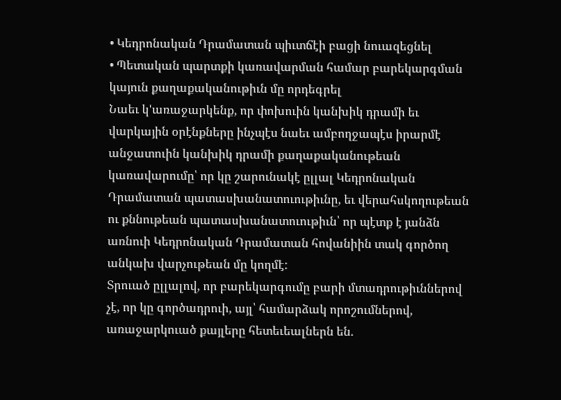• Կեդրոնական Դրամատան պիւտճէի բացի նուազեցնել
• Պետական պարտքի կառավարման համար բարեկարգման կայուն քաղաքականութիւն մը որդեգրել
Նաեւ կ'առաջարկենք, որ փոխուին կանխիկ դրամի եւ վարկային օրէնքները ինչպէս նաեւ ամբողջապէս իրարմէ անջատուին կանխիկ դրամի քաղաքականութեան կառավարումը՝ որ կը շարունակէ ըլլալ Կեդրոնական Դրամատան պատասխանատուութիւնը, եւ վերահսկողութեան ու քննութեան պատասխանատուութիւն՝ որ պէտք է յանձն առնուի Կեդրոնական Դրամատան հովանիին տակ գործող անկախ վարչութեան մը կողմէ:
Տրուած ըլլալով, որ բարեկարգումը բարի մտադրութիւններով չէ, որ կը գործադրուի, այլ՝ համարձակ որոշումներով, առաջարկուած քայլերը հետեւեալներն են.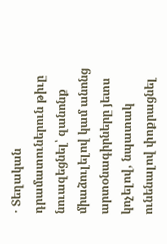· Տեղական դրամատուներուն թիւը նուազեցնել՝ զանոնք միաձուլելով կամ անոնց արտօնագիրները յետս կոչելով, նպատակ ունենալով փոքրացնել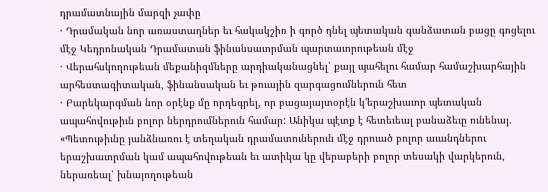դրամատնային մարզի չափը
· Դրամական նոր առաստաղներ եւ հակակշիռ ի գործ դնել պետական գանձատան բացը գոցելու մէջ Կեդրոնական Դրամատան ֆինանսաւորման պարտաւորութեան մէջ
· Վերահսկողութեան մեքանիզմները արդիականացնել՝ քայլ պահելու համար համաշխարհային արհեստագիտական, ֆինանսական եւ թուային զարգացումներուն հետ
· Բարեկարգման նոր օրէնք մը որդեգրել, որ բացայայտօրէն կ'երաշխաւոր պետական ապահովութիւն բոլոր ներդրումներուն համար: Անիկա պէտք է հետեւեալ բանաձեւը ունենայ. «Պետութիւնը յանձնառու է տեղական դրամատուներուն մէջ դրուած բոլոր աւանդներու երաշխաւորման կամ ապահովութեան եւ ատիկա կը վերաբերի բոլոր տեսակի վարկերուն, ներառեալ՝ խնայողութեան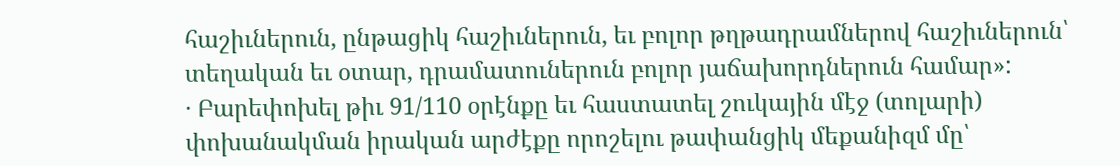հաշիւներուն, ընթացիկ հաշիւներուն, եւ բոլոր թղթադրամներով հաշիւներուն՝ տեղական եւ օտար, դրամատուներուն բոլոր յաճախորդներուն համար»:
· Բարեփոխել թիւ 91/110 օրէնքը եւ հաստատել շուկային մէջ (տոլարի) փոխանակման իրական արժէքը որոշելու թափանցիկ մեքանիզմ մը՝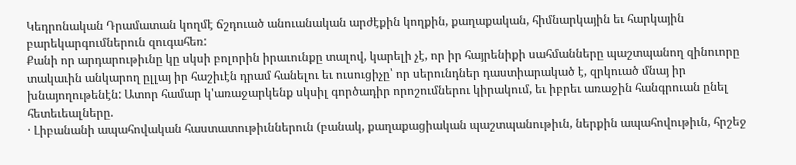Կեդրոնական Դրամատան կողմէ ճշդուած անուանական արժէքին կողքին, քաղաքական, հիմնարկային եւ հարկային բարեկարգումներուն զուգահեռ:
Քանի որ արդարութիւնը կը սկսի բոլորին իրաւունքը տալով, կարելի չէ, որ իր հայրենիքի սահմանները պաշտպանող զինուորը տակաւին անկարող ըլլայ իր հաշիւէն դրամ հանելու եւ ուսուցիչը՝ որ սերունդներ դաստիարակած է, զրկուած մնայ իր խնայողութենէն: Ատոր համար կ'առաջարկենք սկսիլ գործադիր որոշումներու կիրակում, եւ իբրեւ առաջին հանգրուան ընել հետեւեալները.
· Լիբանանի ապահովական հաստատութիւններուն (բանակ, քաղաքացիական պաշտպանութիւն, ներքին ապահովութիւն, հրշեջ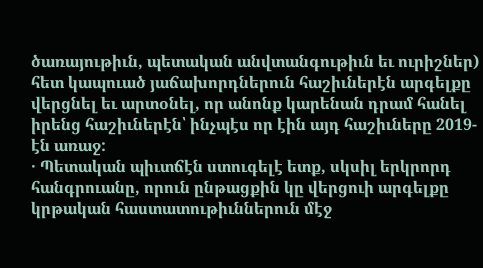ծառայութիւն, պետական անվտանգութիւն եւ ուրիշներ) հետ կապուած յաճախորդներուն հաշիւներէն արգելքը վերցնել եւ արտօնել, որ անոնք կարենան դրամ հանել իրենց հաշիւներէն՝ ինչպէս որ էին այդ հաշիւները 2019-էն առաջ:
· Պետական պիւտճէն ստուգելէ ետք, սկսիլ երկրորդ հանգրուանը, որուն ընթացքին կը վերցուի արգելքը կրթական հաստատութիւններուն մէջ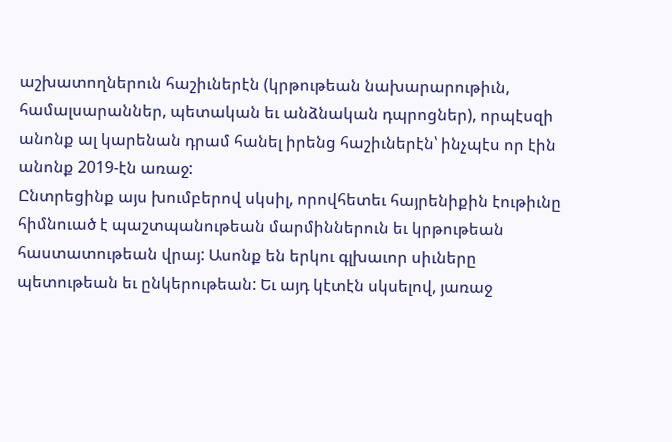աշխատողներուն հաշիւներէն (կրթութեան նախարարութիւն, համալսարաններ, պետական եւ անձնական դպրոցներ), որպէսզի անոնք ալ կարենան դրամ հանել իրենց հաշիւներէն՝ ինչպէս որ էին անոնք 2019-էն առաջ:
Ընտրեցինք այս խումբերով սկսիլ, որովհետեւ հայրենիքին էութիւնը հիմնուած է պաշտպանութեան մարմիններուն եւ կրթութեան հաստատութեան վրայ: Ասոնք են երկու գլխաւոր սիւները պետութեան եւ ընկերութեան: Եւ այդ կէտէն սկսելով, յառաջ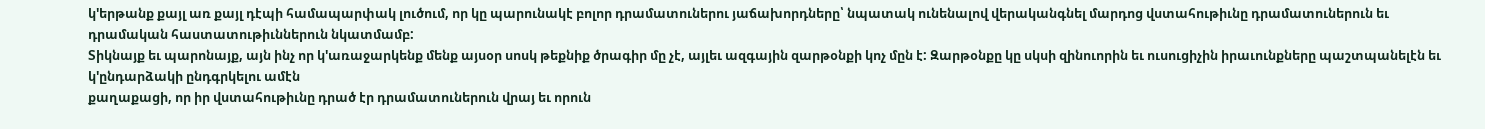կ'երթանք քայլ առ քայլ դէպի համապարփակ լուծում, որ կը պարունակէ բոլոր դրամատուներու յաճախորդները՝ նպատակ ունենալով վերականգնել մարդոց վստահութիւնը դրամատուներուն եւ դրամական հաստատութիւններուն նկատմամբ:
Տիկնայք եւ պարոնայք, այն ինչ որ կ'առաջարկենք մենք այսօր սոսկ թեքնիք ծրագիր մը չէ, այլեւ ազգային զարթօնքի կոչ մըն է: Զարթօնքը կը սկսի զինուորին եւ ուսուցիչին իրաւունքները պաշտպանելէն եւ կ'ընդարձակի ընդգրկելու ամէն
քաղաքացի, որ իր վստահութիւնը դրած էր դրամատուներուն վրայ եւ որուն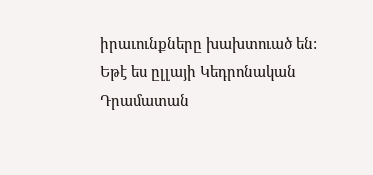իրաւունքները խախտուած են:
Եթէ ես ըլլայի Կեդրոնական Դրամատան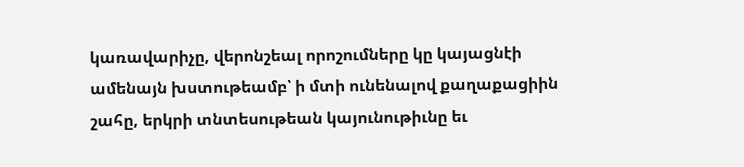կառավարիչը, վերոնշեալ որոշումները կը կայացնէի ամենայն խստութեամբ՝ ի մտի ունենալով քաղաքացիին շահը, երկրի տնտեսութեան կայունութիւնը եւ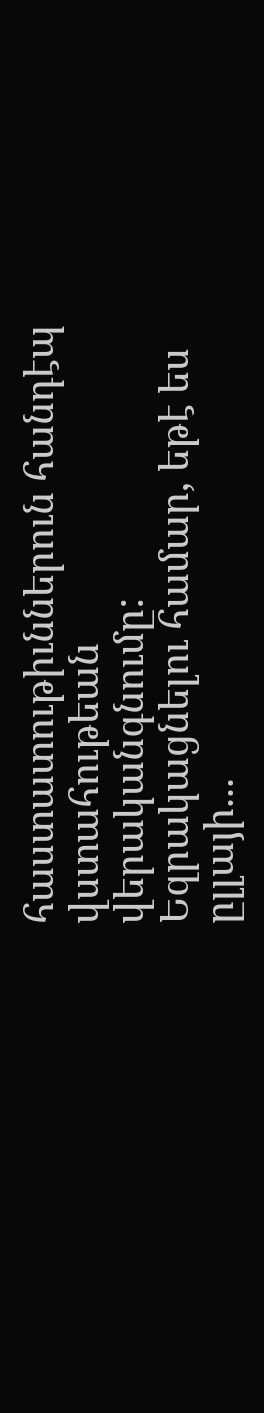հաստատութիւններուն հանդէպ վստահութեան վերականգնումը:
Եզրակացնելու համար, եթէ ես ըլլայի...